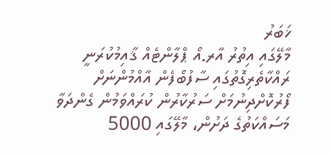ޚަބަރު
މާލޭގައި އިތުރު އާރ.އޯ ޕްލާންޓެއް ޤާއިމުކުރަނީ
ރައްކާތެރިގޮތުގައި ސާފުބޯފެން އާއްމުންނަށް ފޯރުކޮށްދިނުމަށް ސަރުކާރުން ކުރައްވަމުން ގެންދަވާ މަސައްކަތުގެ ދަށުން، މާލޭގައި 5000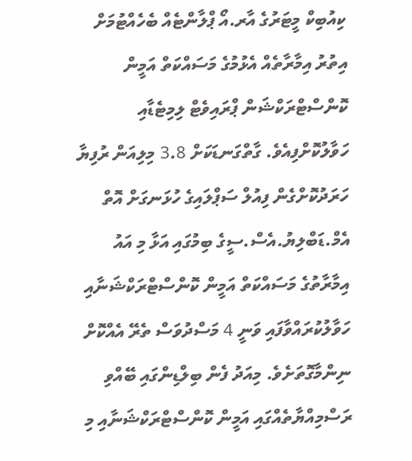ކިއުބިކް މީޓަރުގެ އާރ.އޯ ޕްލާންޓެއް ބެހެއްޓުމަށް އިތުރު އިމާރާތެއް އެޅުމުގެ މަސައްކަތް އަމީން ކޮންސްޓްރަކްޝަން ޕްރައިވެޓް ލިމިޓެޑާއި ހަވާލުކޮށްފިއެވެ. ގާތްގަނޑަކަށް 3.8 މިލިއަން ރުފިޔާ ހަރަދުކޮށްގެން ފިއުލް ސަޕްލައިގެ ހުޅަނގަށް އޮތް އެމް.ޑަބްލިޔު.އެސް.ސީގެ ބިމުގައި އަޅާ މި އައު އިމާރާތުގެ މަސައްކަތް އަމީން ކޮންސްޓްރަކްޝަނާއި ހަވާލުކުރައްވާފައި ވަނީ 4 މަސްދުވަސް ތެރޭ އެއްކޮށް ނިންމާގޮތަށެވެ. މިއަދު ފެން ބިލްޑިންގައި ބޭއްވި ރަސްމިއްޔާތެއްގައި އަމީން ކޮންސްޓްރަކްޝަނާއި މި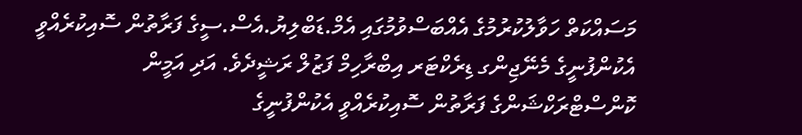މަސައްކަތް ހަވާލުކުރުމުގެ އެއްބަސްވުމުގައި އެމް.ޑަބްލިޔު.އެސް.ސީގެ ފަރާތުން ސޮއިކުރެއްވީ އެކުންފުނީގެ މެނޭޖިންގ ޑިރެކްޓަރ އިބްރާހިމް ފަޒުލް ރަޝީދެވެ. އަދި އަމީން ކޮންސްޓްރަކްޝަންގެ ފަރާތުން ސޮއިކުރެއްވީ އެކުންފުނީގެ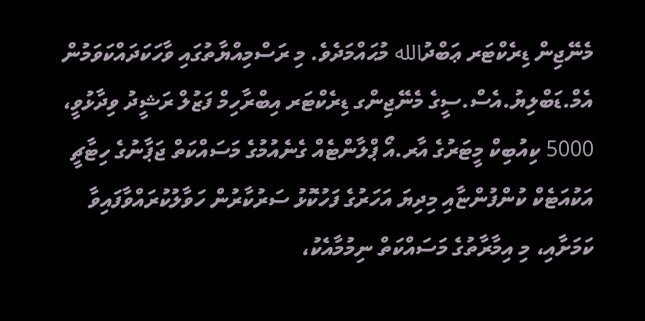މެނޭޖިން ޑިރެކްޓަރ ޢަބްދުالله މުޙައްމަދެވެ. މި ރަސްމިއްޔާތުގައި ވާހަކަދައްކަވަމުން އެމް.ޑަބްލިޔު.އެސް.ސީގެ މެނޭޖިންގ ޑިރެކްޓަރ އިބްރާހިމް ފަޒުލް ރަޝީދު ވިދާޅުވީ، 5000 ކިއުބިކް މީޓަރުގެ އާރ.އޯ ޕްލާންޓެއް ގެނެއުމުގެ މަސައްކަތް ޖަޕާނުގެ ހިޓާޗީ އަކުއަޓެކް ކުންފުންޏާއި މިދިޔަ އަހަރުގެ ފަހުކޮޅު ސަރުކާރުން ހަވާލުކުރައްވާފައިވާ ކަމަށާއި، މި އިމާރާތުގެ މަސައްކަތް ނިމުމާއެކު،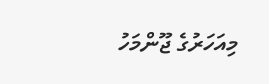މިއަހަރުގެ ޖޫންމަހު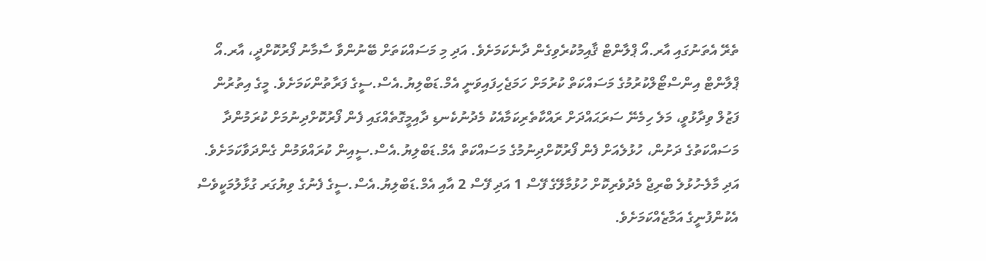ތެރޭ އެތަނުގައި އާރ.އޯ ޕްލާންޓް ޤާއިމުކުރެވިގެން ދާނެކަމަށެވެ. އަދި މި މަސައްކަތަށް ބޭނުންވާ ސާމާނު ފޯރުކޮށްދީ، އާރ.އޯ ޕްލާންޓް އިންސްޓޯލްކުރުމުގެ މަސައްކަތް ކުރުމަށް ހަމަޖެހިފައިވަނީ އެމް.ޑަބްލިޔު.އެސް.ސީގެ ފަރާތުންކަމަށެވެ. މީގެ އިތުރުން ފަޒުލް ވިދާޅުވީ، މަލެ ހިމެނޭ ސަރަޙައްދަށް ރައްކާތެރިކަމާއެކު މެދުނުކެނޑި ދާއިމީގޮތެއްގައި ފެން ފޯރުކޮށްދިނުމަށް ކުރަމުންދާ މަސައްކަތުގެ ދަށުން، ހުޅުލެއަށް ފެން ފޯރުކޮށްދިނުމުގެ މަސައްކަތް އެމް.ޑަބްލިޔު.އެސް.ސީއިން ކުރައްވަމުން ގެންދަވާކަމަށެވެ. އަދި މާލެ-ހުޅުލެ ބްރިޖް މެދުވެރިކޮށް ހުޅުމާލޭގެ ފޭސް 1 އަދި ފޭސް 2 އާއި އެމް.ޑަބްލިޔު.އެސް.ސީގެ ފެނުގެ ވިޔުގަރ ގުޅާލުމަކީވެސް އެކުންފުނީގެ އަމާޒެއްކަމަށެވެ.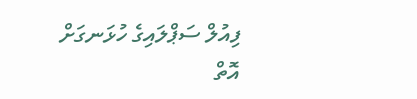ފިއުލް ސަޕްލައިގެ ހުޅަނގަށް އޮތް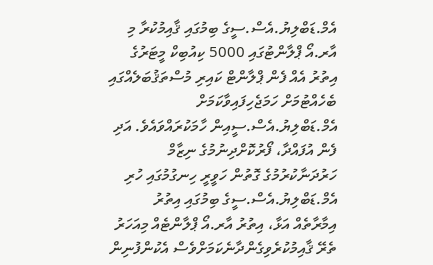އެމް.ޑަބްލިޔު.އެސް.ސީގެ ބިމުގައި ޤާއިމުކުރާ މި އާރ.އޯ ޕްލާންޓުގައި 5000 ކިއުބިކް މީޓަރުގެ އިތުރު އެއް ފެން ޕްލާންޓް ކައިރި މުސްތަޤުބަލެއްގައި ބެހެއްޓުމަށް ހަމަޖެހިފައިވާކަމަށް އެމް.ޑަބްލިޔު.އެސް.ސީއިން ހާމަކުރައްވައެވެ. އަދި ފެން އުފައްދާ، ފޯރުކޮށްދިނުމުގެ ނިޒާމް ހަރުދަނާކުރުމުގެ ގޮތުން ހަވީރީ ހިނގުމުގައި ހުރި އެމް.ޑަބްލިޔު.އެސް.ސީގެ ބިމުގައި އިތުރު އިމާރާތެއް އަޅާ، އިތުރު އާރ.އޯ ޕްލާންޓެއް މިއަހަރު ތެރޭ ޤާއިމުކުރެވިގެންދާނެކަމަށްވެސް އެކުންފުނިން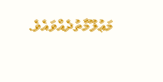މަޢުލޫމާތުދެއްވައެވެ.